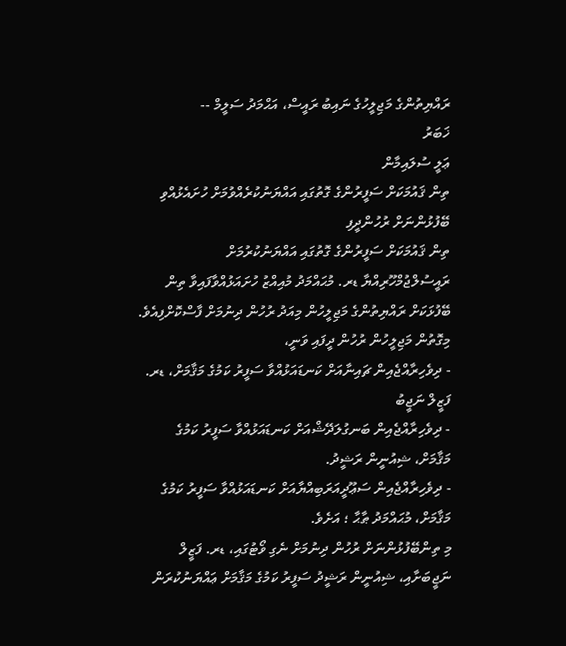ރައްޔިތުންގެ މަޖިލީހުގެ ނައިބު ރައީސް، އަޙްމަދު ސަލީމް --
ޚަބަރު
ޢަލީ ސުލައިމާން
ތިން ޤައުމަކަށް ސަފީރުންގެ ގޮތުގައި އައްޔަނުކުރެއްވުމަށް ހުށައެޅުއްވި ބޭފުޅުންނަށް ރުހުންދީފި
ތިން ޤައުމަކަށް ސަފީރުންގެ ގޮތުގައި އައްޔަނުކުރުމަށް ރައީސުލްޖުމްހޫރިއްޔާ ޑރ. މުޙައްމަދު މުއިއްޒު ހުށައަޅުއްވާފައިވާ ތިން ބޭފުޅަކަށް ރައްޔިތުންގެ މަޖިލީހުން މިއަދު ރުހުން ދިނުމަށް ފާސްކޮށްފިއެވެ.
މިގޮތުން މަޖިލީހުން ރުހުން ދީފައި ވަނީ،
- ދިވެހިރާއްޖެއިން ޗައިނާއަށް ކަނޑައަޅުއްވާ ސަފީރު ކަމުގެ މަޤާމަށް، ޑރ. ފަޒީލް ނަޖީބު
- ދިވެހިރާއްޖެއިން ބަނގުލަދޭޝްއަށް ކަނޑައަޅުއްވާ ސަފީރު ކަމުގެ މަޤާމަށް، ޝިއުނީން ރަޝީދު.
- ދިވެހިރާއްޖެއިން ސަޢޫދީއަރަބިއްޔާއަށް ކަނޑައަޅުއްވާ ސަފީރު ކަމުގެ މަޤާމަށް، މުޙައްމަދު ޠާޙާ ؛ އަށެވެ.
މި ތިންބޭފުޅުންނަށް ރުހުން ދިނުމަށް ނެގި ވޯޓުގައި، ޑރ. ފަޒީލް ނަޖީބަށާއި، ޝިއުނީން ރަޝީދު ސަފީރު ކަމުގެ މަޤާމަށް ޢައްޔަނުކުރަން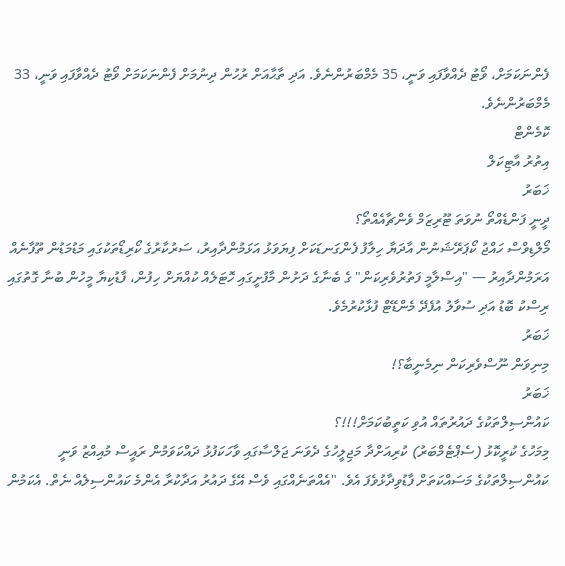ފެންނަކަމަށް، ވޯޓު ދެއްވާފައި ވަނީ، 35 މެމްބަރުންނެވެ. އަދި ތާޙާއަށް ރުހުން ދިނުމަށް ފެންނަކަމަށް ވޯޓު ދެއްވާފައި ވަނީ، 33 މެމްބަރުންނެވެ.
ކޮމެންޓް
އިތުރު އާޓިކަލް
ޚަބަރު
ދީނީ ފަންޑެއްތޯ ނުވަތަ ޓޫރިޒަމް ވެންޗާއެއްތޯ؟
މޯލްޑިވްސް ހައްޖު ކޯޕަރޭޝަނުން އާދަޔާ ހިލާފު ފެންގަނޑަކަށް ފިޔަވަޅު އަޅަމުންދާއިރު، ސަރުކާރުގެ ކޯރިޑޯތަކުގައި މަޑުމަޑުން ތޫފާނެއް އަރަމުންދާއިރު — "އިސްލާމީ ފަތުރުވެރިކަން" ގެ ބެނާގެ ދަށުން މާފުށީގައި ހޮޓަލެއް ކުއްޔަށް ހިފުން، ފާޑުކިޔާ މީހުން ބުނާ ގޮތުގައި ރިސްކު ބޮޑު އަދި ސުވާލު އުފެދޭ މެންޑޭޓް ފުޅާކުރުމެވެ.
ޚަބަރު
މިނިވަން ނޫސްވެރިކަން ނިމެނީބާ؟!
ޚަބަރު
ކައުންސިލްތަކުގެ ދައުރުތައް އުވި ކަތީބުކަމަށް!!!؟
މިމަހުގެ ކުރީކޮޅު (ސެޕްޓެމްބަރު) ކުރިއަށްދާ މަޖިލީހުގެ ދެވަނަ ޖަލްސާގައި ވާހަކަފުޅު ދައްކަވަމުން ރައީސް މުއިއްޒު ވަނީ ކައުންސިލްތަކުގެ މަސައްކަތަށް ފާޑުވިދާޅުވެފަ އެވެ. "އެއްތަނެއްގައި ވެސް އޭގެ ދައުރު އަދާކުރާ އެންމެ ކައުންސިލެއް ނެތް. އެކަމުން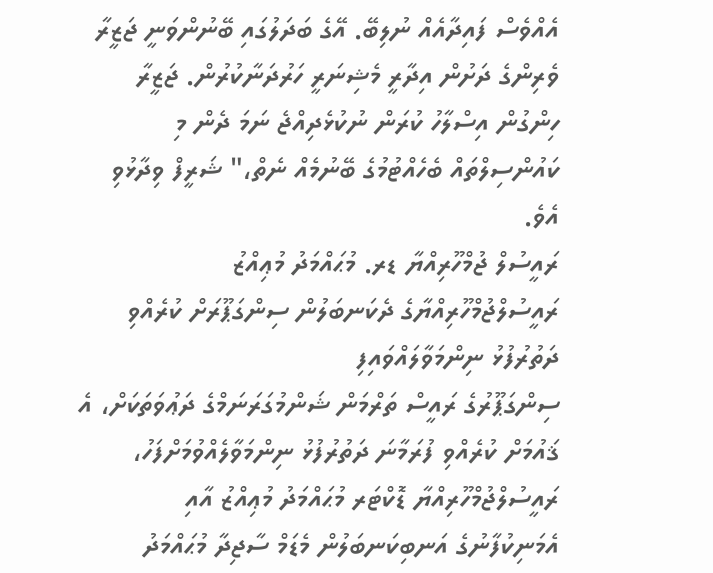އެއްވެސް ފައިދާއެއް ނުލިބޭ. އޭގެ ބަދަލުގައި ބޭނުންވަނީ ޖަޒީރާ ވެރިންގެ ދަށުން އިދާރީ މެޝިނަރީ ހަރުދަނާކުރުން. ޖަޒީރާ ހިންގުން އިސްލާހު ކުރަން ނުކުޅެދިއްޖެ ނަމަ ދެން މި ކައުންސިލްތައް ބެހެއްޓުމުގެ ބޭނުމެއް ނެތް،" ޝަރީފް ވިދާޅުވި އެވެ.
ރައީސުލް ޖުމްހޫރިއްޔާ ޑރ. މުޙައްމަދު މުޢިއްޒު
ރައީސުލްޖުމްހޫރިއްޔާގެ ދެކަނބަލުން ސިންގަޕޫރަށް ކުރެއްވި ދަތުރުފުޅު ނިންމަވާލައްވައިފި
ސިންގަޕޫރުގެ ރައީސް ތަރްމަން ޝަންމުގަރަނަމްގެ ދަޢުވަތަކަށް، އެ ޤައުމަށް ކުރެއްވި ފުރަމާނަ ދަތުރުފުޅު ނިންމަވާލެއްވުމަށްފަހު، ރައީސުލްޖުމްހޫރިއްޔާ ޑޮކްޓަރ މުޙައްމަދު މުޢިއްޒު އާއި އެމަނިކުފާނުގެ އަނބިކަނބަލުން މެޑަމް ސާޖިދާ މުޙައްމަދު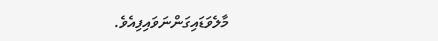މާލެވަޑައިގަންނަވައިފިއެވެ.